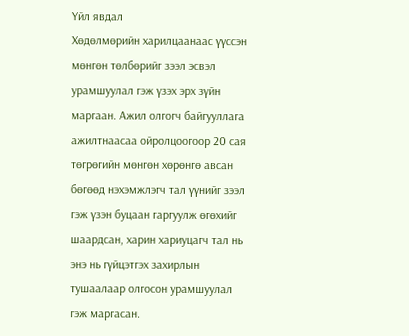Үйл явдал
Хөдөлмөрийн харилцаанаас үүссэн мөнгөн төлбөрийг зээл эсвэл урамшуулал гэж үзэх эрх зүйн маргаан. Ажил олгогч байгууллага ажилтнаасаа ойролцоогоор 20 сая төгрөгийн мөнгөн хөрөнгө авсан бөгөөд нэхэмжлэгч тал үүнийг зээл гэж үзэн буцаан гаргуулж өгөхийг шаардсан, харин хариуцагч тал нь энэ нь гүйцэтгэх захирлын тушаалаар олгосон урамшуулал гэж маргасан.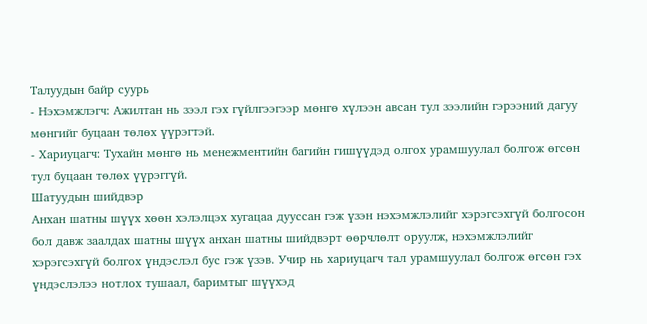Талуудын байр суурь
- Нэхэмжлэгч: Ажилтан нь зээл гэх гүйлгээгээр мөнгө хүлээн авсан тул зээлийн гэрээний дагуу мөнгийг буцаан төлөх үүрэгтэй.
- Хариуцагч: Тухайн мөнгө нь менежментийн багийн гишүүдэд олгох урамшуулал болгож өгсөн тул буцаан төлөх үүрэггүй.
Шатуудын шийдвэр
Анхан шатны шүүх хөөн хэлэлцэх хугацаа дууссан гэж үзэн нэхэмжлэлийг хэрэгсэхгүй болгосон бол давж заалдах шатны шүүх анхан шатны шийдвэрт өөрчлөлт оруулж, нэхэмжлэлийг хэрэгсэхгүй болгох үндэслэл бус гэж үзэв. Учир нь хариуцагч тал урамшуулал болгож өгсөн гэх үндэслэлээ нотлох тушаал, баримтыг шүүхэд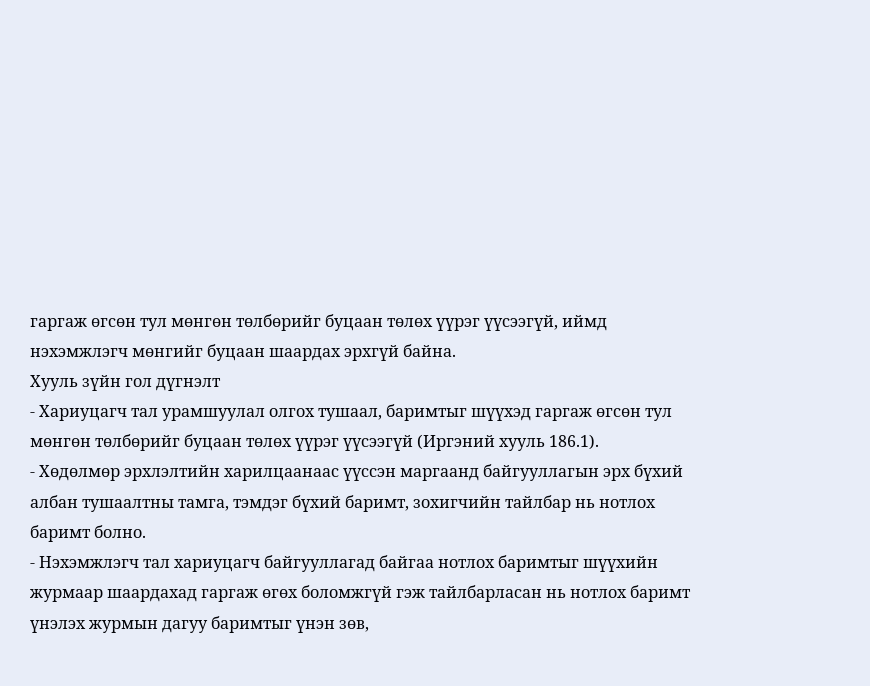гаргаж өгсөн тул мөнгөн төлбөрийг буцаан төлөх үүрэг үүсээгүй, иймд нэхэмжлэгч мөнгийг буцаан шаардах эрхгүй байна.
Хууль зүйн гол дүгнэлт
- Хариуцагч тал урамшуулал олгох тушаал, баримтыг шүүхэд гаргаж өгсөн тул мөнгөн төлбөрийг буцаан төлөх үүрэг үүсээгүй (Иргэний хууль 186.1).
- Хөдөлмөр эрхлэлтийн харилцаанаас үүссэн маргаанд байгууллагын эрх бүхий албан тушаалтны тамга, тэмдэг бүхий баримт, зохигчийн тайлбар нь нотлох баримт болно.
- Нэхэмжлэгч тал хариуцагч байгууллагад байгаа нотлох баримтыг шүүхийн журмаар шаардахад гаргаж өгөх боломжгүй гэж тайлбарласан нь нотлох баримт үнэлэх журмын дагуу баримтыг үнэн зөв,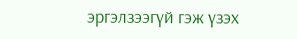эргэлзээгүй гэж үзэх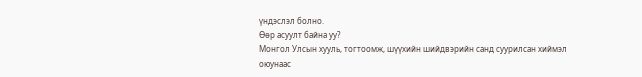үндэслэл болно.
Өөр асуулт байна уу?
Монгол Улсын хууль, тогтоомж, шүүхийн шийдвэрийн санд суурилсан хиймэл оюунаас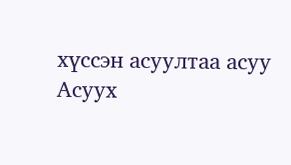хүссэн асуултаа асуу
Асуух